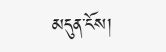མདུན་ངོས།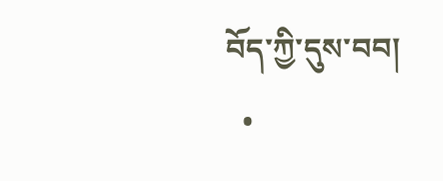བོད་ཀྱི་དུས་བབ།
  •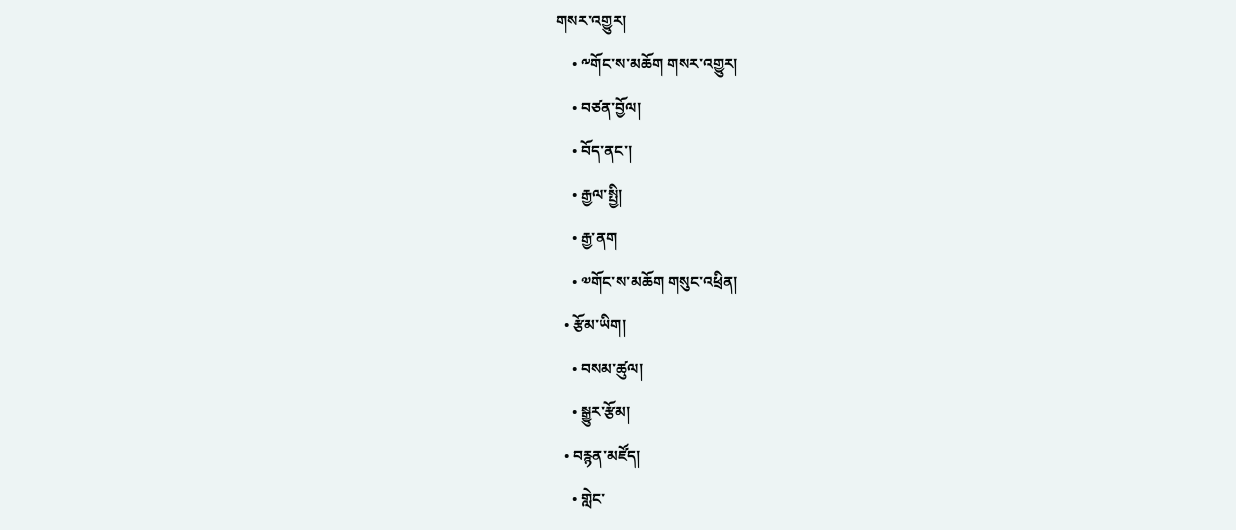གསར་འགྱུར།
    • ༸གོང་ས་མཆོག གསར་འགྱུར།
    • བཙན་བྱོལ།
    • བོད་ནང་།
    • རྒྱལ་སྤྱི།
    • རྒྱ་ནག
    • ༧གོང་ས་མཆོག གསུང་འཕྲིན།
  • རྩོམ་ཡིག།
    • བསམ་ཚུལ།
    • སྒྱུར་རྩོམ།
  • བརྙན་མཛོད།
    • གླེང་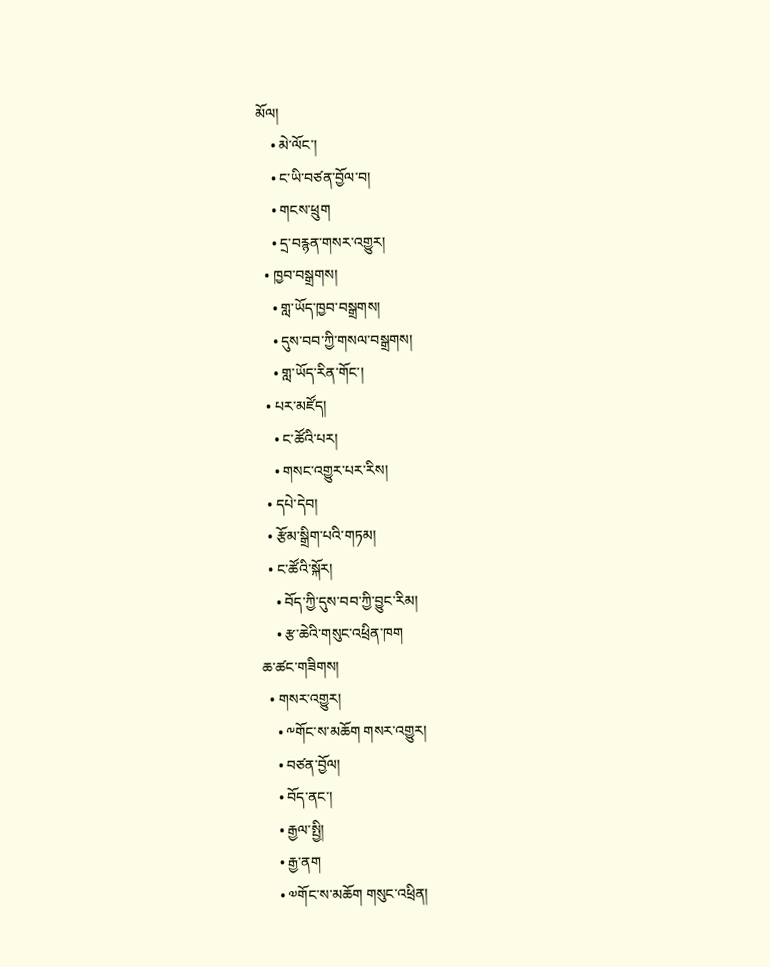མོལ།
    • མེ་ལོང་།
    • ང་ཡི་བཙན་བྱོལ་བ།
    • གངས་ཕྲུག
    • དྲ་བརྙན་གསར་འགྱུར།
  • ཁྱབ་བསྒྲགས།
    • གླ་ཡོད་ཁྱབ་བསྒྲགས།
    • དུས་བབ་ཀྱི་གསལ་བསྒྲགས།
    • གླ་ཡོད་རིན་གོང་།
  • པར་མཛོད།
    • ང་ཚོའི་པར།
    • གསང་འགྱུར་པར་རིས།
  • དཔེ་དེབ།
  • རྩོམ་སྒྲིག་པའི་གཏམ།
  • ང་ཚོའི་སྐོར།
    • བོད་ཀྱི་དུས་བབ་ཀྱི་བྱུང་རིམ།
    • རྩ་ཆེའི་གསུང་འཕྲིན་ཁག
ཆ་ཚང་གཟིགས།
  • གསར་འགྱུར།
    • ༸གོང་ས་མཆོག གསར་འགྱུར།
    • བཙན་བྱོལ།
    • བོད་ནང་།
    • རྒྱལ་སྤྱི།
    • རྒྱ་ནག
    • ༧གོང་ས་མཆོག གསུང་འཕྲིན།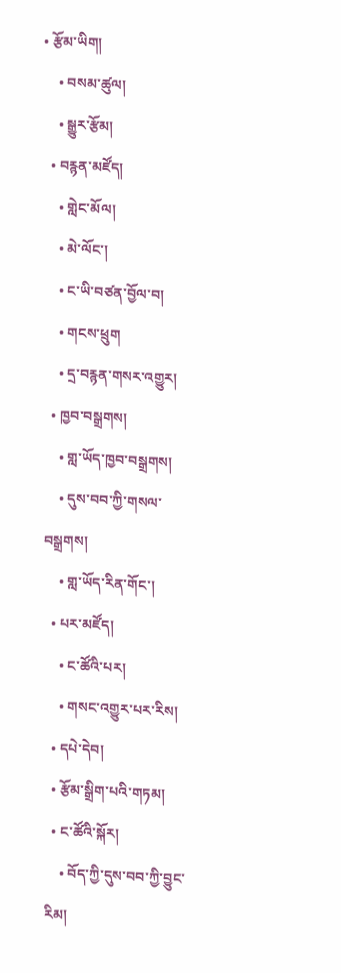• རྩོམ་ཡིག།
    • བསམ་ཚུལ།
    • སྒྱུར་རྩོམ།
  • བརྙན་མཛོད།
    • གླེང་མོལ།
    • མེ་ལོང་།
    • ང་ཡི་བཙན་བྱོལ་བ།
    • གངས་ཕྲུག
    • དྲ་བརྙན་གསར་འགྱུར།
  • ཁྱབ་བསྒྲགས།
    • གླ་ཡོད་ཁྱབ་བསྒྲགས།
    • དུས་བབ་ཀྱི་གསལ་བསྒྲགས།
    • གླ་ཡོད་རིན་གོང་།
  • པར་མཛོད།
    • ང་ཚོའི་པར།
    • གསང་འགྱུར་པར་རིས།
  • དཔེ་དེབ།
  • རྩོམ་སྒྲིག་པའི་གཏམ།
  • ང་ཚོའི་སྐོར།
    • བོད་ཀྱི་དུས་བབ་ཀྱི་བྱུང་རིམ།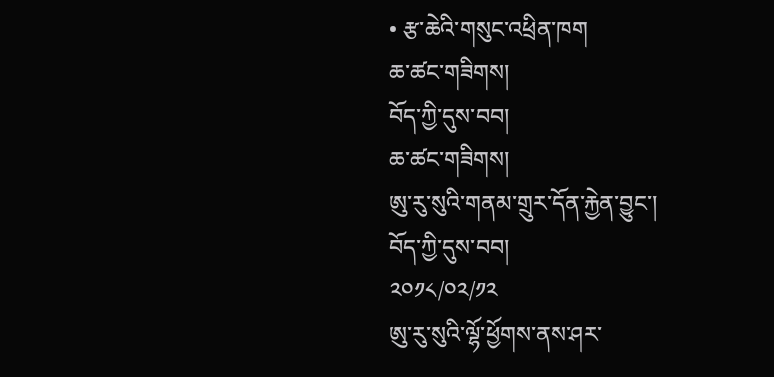• རྩ་ཆེའི་གསུང་འཕྲིན་ཁག
ཆ་ཚང་གཟིགས།
བོད་ཀྱི་དུས་བབ།
ཆ་ཚང་གཟིགས།
ཨུ་རུ་སུའི་གནམ་གྲུར་དོན་རྐྱེན་བྱུང་།
བོད་ཀྱི་དུས་བབ།
༢༠༡༨/༠༢/༡༢
ཨུ་རུ་སུའི་ལྷོ་ཕྱོགས་ནས་ཤར་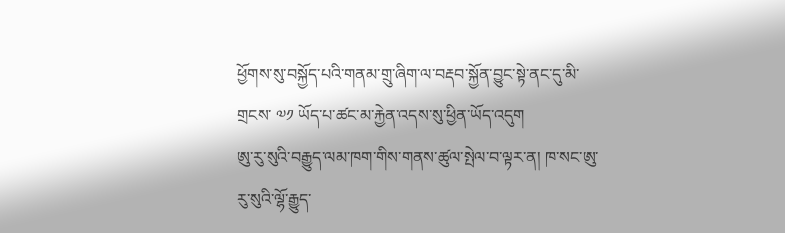ཕྱོགས་སུ་བསྐྱོད་པའི་གནམ་གྲུ་ཞིག་ལ་བརྡབ་སྐྱོན་བྱུང་སྟེ་ནང་དུ་མི་གྲངས་ ༧༡ ཡོད་པ་ཚང་མ་རྐྱེན་འདས་སུ་ཕྱིན་ཡོད་འདུག
ཨུ་རུ་སུའི་བརྒྱུད་ལམ་ཁག་གིས་གནས་ཚུལ་སྤེལ་བ་ལྟར་ན། ཁ་སང་ཨུ་རུ་སུའི་ལྷོ་རྒྱུད་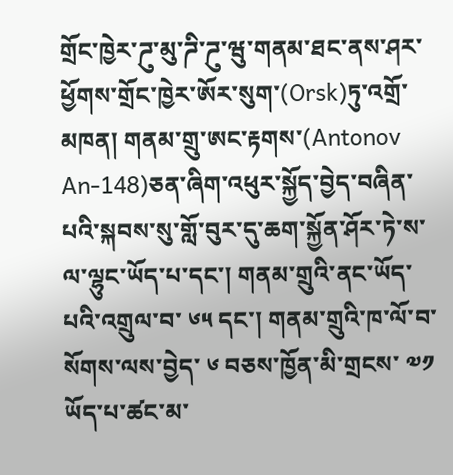གྲོང་ཁྱེར་ཌུ་མུ་ཌི་ཌུ་ཝུ་གནམ་ཐང་ནས་ཤར་ཕྱོགས་གྲོང་ཁྱེར་ཨོར་སུག་(Orsk)ཏུ་འགྲོ་མཁན། གནམ་གྲུ་ཨང་རྟགས་(Antonov An-148)ཅན་ཞིག་འཕུར་སྐྱོད་བྱེད་བཞིན་པའི་སྐབས་སུ་གློ་བུར་དུ་ཆག་སྐྱོན་ཤོར་ཏེ་ས་ལ་ལྷུང་ཡོད་པ་དང་། གནམ་གྲུའི་ནང་ཡོད་པའི་འགྲུལ་བ་ ༦༥ དང་། གནམ་གྲུའི་ཁ་ལོ་བ་སོགས་ལས་བྱེད་ ༦ བཅས་ཁྱོན་མི་གྲངས་ ༧༡ ཡོད་པ་ཚང་མ་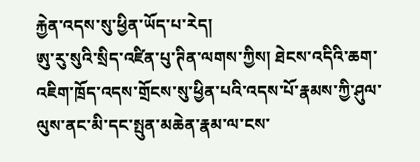རྐྱེན་འདས་སུ་ཕྱིན་ཡོད་པ་རེད།
ཨུ་རུ་སུའི་སྲིད་འཛིན་པུ་ཊིན་ལགས་ཀྱིས། ཐེངས་འདིའི་ཆག་འཇིག་ཁྲོད་འདས་གྲོངས་སུ་ཕྱིན་པའི་འདས་པོ་རྣམས་ཀྱི་ཤུལ་ལུས་ནང་མི་དང་སྤུན་མཆེན་རྣམ་ལ་ངས་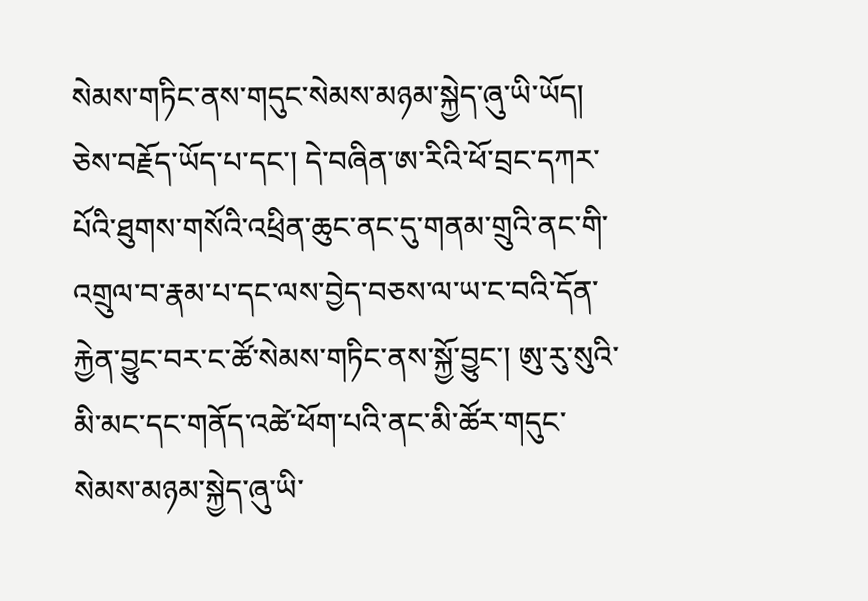སེམས་གཏིང་ནས་གདུང་སེམས་མཉམ་སྐྱེད་ཞུ་ཡི་ཡོད། ཅེས་བརྗོད་ཡོད་པ་དང་། དེ་བཞིན་ཨ་རིའི་ཕོ་བྲང་དཀར་པོའི་ཐུགས་གསོའི་འཕྲིན་ཆུང་ནང་དུ་གནམ་གྲུའི་ནང་གི་འགྲུལ་བ་རྣམ་པ་དང་ལས་བྱེད་བཅས་ལ་ཡ་ང་བའི་དོན་རྐྱེན་བྱུང་བར་ང་ཚོ་སེམས་གཏིང་ནས་སྐྱོ་བྱུང་། ཨུ་རུ་སུའི་མི་མང་དང་གནོད་འཚེ་ཕོག་པའི་ནང་མི་ཚོར་གདུང་སེམས་མཉམ་སྐྱེད་ཞུ་ཡི་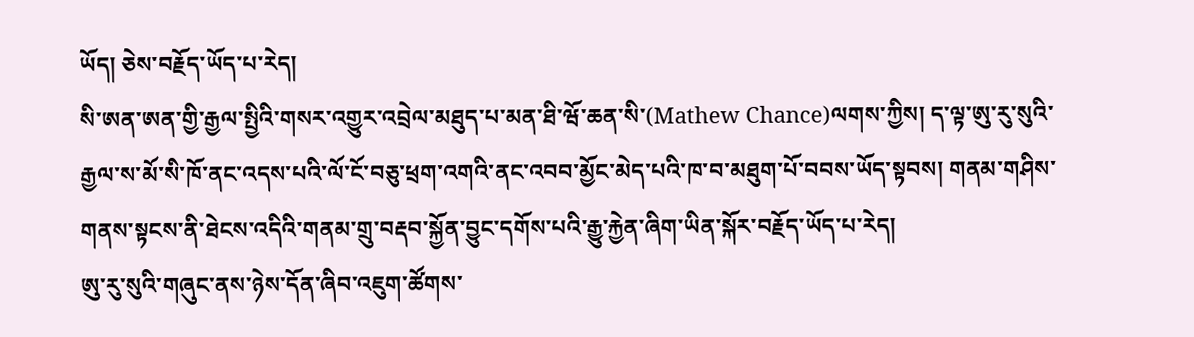ཡོད། ཅེས་བརྗོད་ཡོད་པ་རེད།
སི་ཨན་ཨན་གྱི་རྒྱལ་སྤྱིའི་གསར་འགྱུར་འབྲེལ་མཐུད་པ་མན་ཐི་ཝོ་ཆན་སི་(Mathew Chance)ལགས་ཀྱིས། ད་ལྟ་ཨུ་རུ་སུའི་རྒྱལ་ས་མོ་སི་ཁོ་ནང་འདས་པའི་ལོ་ངོ་བཅུ་ཕྲག་འགའི་ནང་འབབ་མྱོང་མེད་པའི་ཁ་བ་མཐུག་པོ་བབས་ཡོད་སྟབས། གནམ་གཤིས་གནས་སྟངས་ནི་ཐེངས་འདིའི་གནམ་གྲུ་བརྡབ་སྐྱོན་བྱུང་དགོས་པའི་རྒྱུ་རྐྱེན་ཞིག་ཡིན་སྐོར་བརྗོད་ཡོད་པ་རེད།
ཨུ་རུ་སུའི་གཞུང་ནས་ཉེས་དོན་ཞིབ་འཇུག་ཚོགས་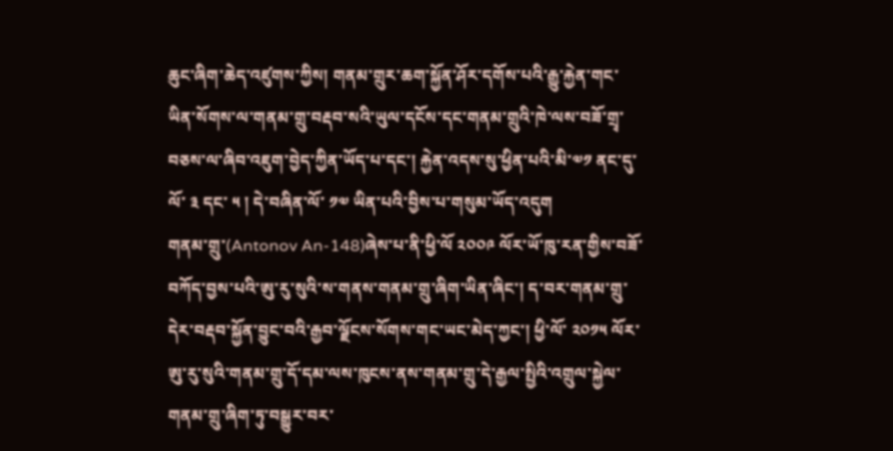ཆུང་ཞིག་ཆེད་འཛུགས་ཀྱིས། གནམ་གྲུར་ཆག་སྐྱོན་ཤོར་དགོས་པའི་རྒྱུ་རྐྱེན་གང་ཡིན་སོགས་ལ་གནམ་གྲུ་བརྡབ་སའི་ཡུལ་དངོས་དང་གནམ་གྲུའི་ཁེ་ལས་བཟོ་གྲྭ་བཅས་ལ་ཞིབ་འཇུག་བྱེད་ཀྱིན་ཡོད་པ་དང་། རྐྱེན་འདས་སུ་ཕྱིན་པའི་མི་༧༡ ནང་དུ་ལོ་ ༣ དང་ ༥ ། དེ་བཞིན་ལོ་ ༡༧ ཡིན་པའི་བྱིས་པ་གསུམ་ཡོད་འདུག
གནམ་གྲུ་(Antonov An-148)ཞེས་པ་ནི་ཕྱི་ལོ ༢༠༠༩ ལོར་ཡོ་ཁུ་རན་གྱིས་བཟོ་བཀོད་བྱས་པའི་ཨུ་རུ་སུའི་ས་གནས་གནམ་གྲུ་ཞིག་ཡིན་ཞིང་། ད་བར་གནམ་གྲུ་དེར་བརྡབ་སྐྱོན་བྱུང་བའི་རྒྱབ་ལྗོངས་སོགས་གང་ཡང་མེད་ཀྱང་། ཕྱི་ལོ་ ༢༠༡༥ ལོར་ཨུ་རུ་སུའི་གནམ་གྲུ་དོ་དམ་ལས་ཁུངས་ནས་གནམ་གྲུ་དེ་རྒྱལ་སྤྱིའི་འགྲུལ་སྐྱེལ་གནམ་གྲུ་ཞིག་ཏུ་བསྒྱུར་བར་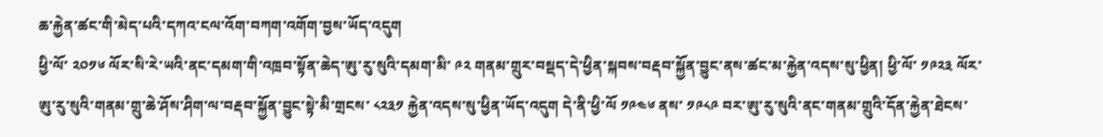ཆ་རྐྱེན་ཚང་གི་མེད་པའི་དཀའ་ངལ་འོག་བཀག་འགོག་བྱས་ཡོད་འདུག
ཕྱི་ལོ་ ༢༠༡༦ ལོར་སི་རེ་ཡའི་ནང་དམག་གི་འཁྲབ་སྟོན་ཆེད་ཨུ་རུ་སུའི་དམག་མི་ ༩༢ གནམ་གྲུར་བསྡད་དེ་ཕྱིན་སྐབས་བརྡབ་སྐྱོན་བྱུང་ནས་ཚང་མ་རྐྱེན་འདས་སུ་ཕྱིན། ཕྱི་ལོ་ ༡༩༢༣ ལོར་ཨུ་རུ་སུའི་གནམ་གྲུ་ཆེ་ཤོས་ཤིག་ལ་བརྡབ་སྐྱོན་བྱུང་སྟེ་མི་གྲངས་ ༨༢༣༡ རྐྱེན་འདས་སུ་ཕྱིན་ཡོད་འདུག དེ་ནི་ཕྱི་ལོ ༡༩༤༦ ནས་ ༡༩༨༩ བར་ཨུ་རུ་སུའི་ནང་གནམ་གྲུའི་དོན་རྐྱེན་ཐེངས་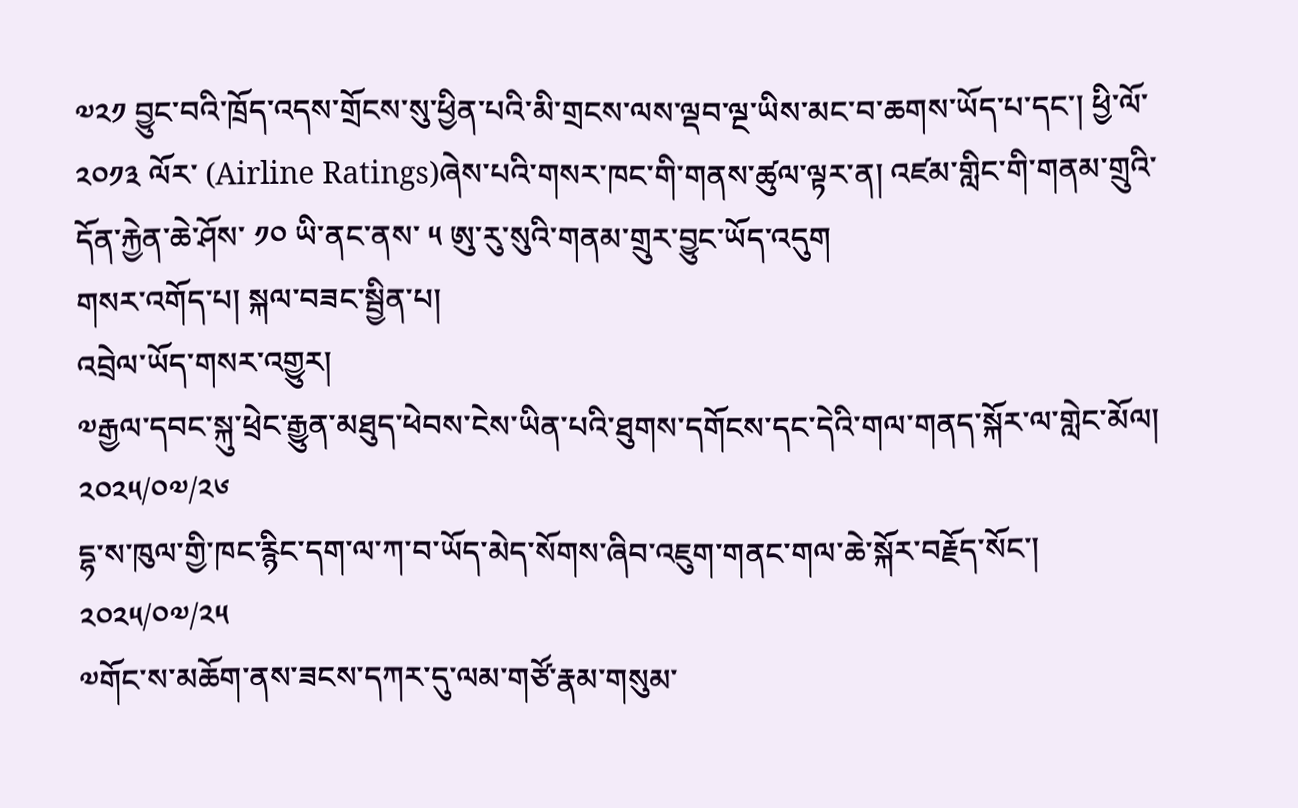༧༢༡ བྱུང་བའི་ཁྲོད་འདས་གྲོངས་སུ་ཕྱིན་པའི་མི་གྲངས་ལས་ལྡབ་ལྔ་ཡིས་མང་བ་ཆགས་ཡོད་པ་དང་། ཕྱི་ལོ་ ༢༠༡༣ ལོར་ (Airline Ratings)ཞེས་པའི་གསར་ཁང་གི་གནས་ཚུལ་ལྟར་ན། འཛམ་གླིང་གི་གནམ་གྲུའི་དོན་རྐྱེན་ཆེ་ཤོས་ ༡༠ ཡི་ནང་ནས་ ༥ ཨུ་རུ་སུའི་གནམ་གྲུར་བྱུང་ཡོད་འདུག
གསར་འགོད་པ། སྐལ་བཟང་སྦྱིན་པ།
འབྲེལ་ཡོད་གསར་འགྱུར།
༧རྒྱལ་དབང་སྐུ་ཕྲེང་རྒྱུན་མཐུད་ཕེབས་ངེས་ཡིན་པའི་ཐུགས་དགོངས་དང་དེའི་གལ་གནད་སྐོར་ལ་གླེང་མོལ།
༢༠༢༥/༠༧/༢༦
དྷ་ས་ཁུལ་གྱི་ཁང་རྙིང་དག་ལ་ཀ་བ་ཡོད་མེད་སོགས་ཞིབ་འཇུག་གནང་གལ་ཆེ་སྐོར་བརྗོད་སོང་།
༢༠༢༥/༠༧/༢༥
༧གོང་ས་མཆོག་ནས་ཟངས་དཀར་དུ་ལམ་གཙོ་རྣམ་གསུམ་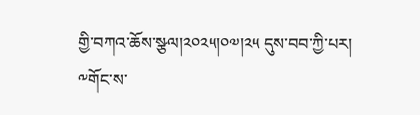གྱི་བཀའ་ཆོས་སྩལ།༢༠༢༥།༠༧།༢༥ དུས་བབ་ཀྱི་པར།
༸གོང་ས་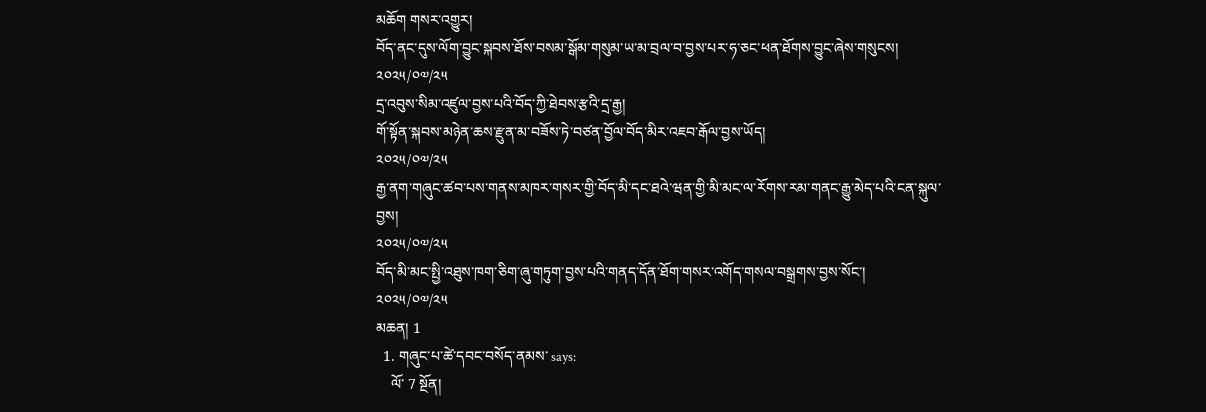མཆོག གསར་འགྱུར།
བོད་ནང་དུས་ལོག་བྱུང་སྐབས་ཐོས་བསམ་སྒོམ་གསུམ་ཡ་མ་བྲལ་བ་བྱས་པར་ཧ་ཅང་ཕན་ཐོགས་བྱུང་ཞེས་གསུངས།
༢༠༢༥/༠༧/༢༥
དྲ་འབུས་སིམ་འཛུལ་བྱས་པའི་བོད་ཀྱི་ཐེབས་རྩའི་དྲ་རྒྱ།
གོ་སྟོན་སྐབས་མཉེན་ཆས་རྫུན་མ་བཟོས་ཏེ་བཙན་བྱོལ་བོད་མིར་འཇབ་རྒོལ་བྱས་ཡོད།
༢༠༢༥/༠༧/༢༥
རྒྱ་ནག་གཞུང་ཚབ་པས་གནས་མཁར་གསར་གྱི་བོད་མི་དང་ཐའེ་ཝན་གྱི་མི་མང་ལ་རོགས་རམ་གནང་རྒྱུ་མེད་པའི་ངན་སྐུལ་བྱས།
༢༠༢༥/༠༧/༢༥
བོད་མི་མང་སྤྱི་འཐུས་ཁག་ཅིག་ཞུ་གཏུག་བྱས་པའི་གནད་དོན་ཐོག་གསར་འགོད་གསལ་བསྒྲགས་བྱས་སོང་།
༢༠༢༥/༠༧/༢༥
མཆན། 1
  1. གཞུང་པ་ཚེ་དབང་བསོད་ནམས་ says:
    ལོ་ 7 སྔོན།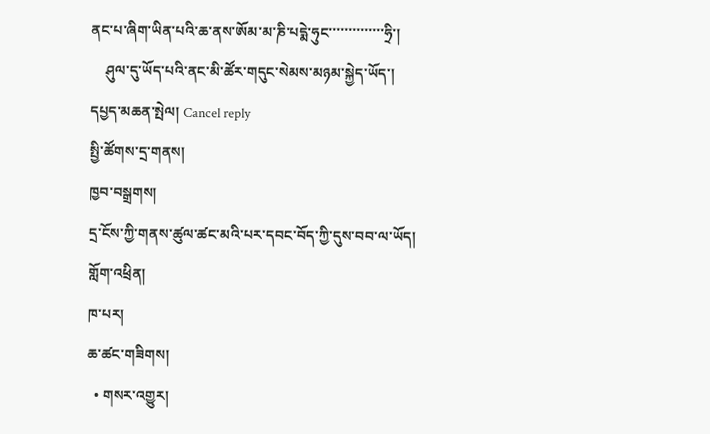ནང་པ་ཞིག་ཡིན་པའི་ཆ་ནས་ཨོམ་མ་ཎི་པདྨེ་ཧུང་་་་་་་་་་་་་་ཧྲི་།
    ཤུལ་དུ་ཡོད་པའི་ནང་མི་ཚོར་གདུང་སེམས་མཉམ་སྐྱེད་ཡོད་།
དཔྱད་མཆན་སྤེལ། Cancel reply
སྤྱི་ཚོགས་དྲ་གནས།
ཁྱབ་བསྒྲགས།
དྲ་ངོས་ཀྱི་གནས་ཚུལ་ཚང་མའི་པར་དབང་བོད་ཀྱི་དུས་བབ་ལ་ཡོད།
གློག་འཕྲིན།
ཁ་པར།
ཆ་ཚང་གཟིགས།
  • གསར་འགྱུར།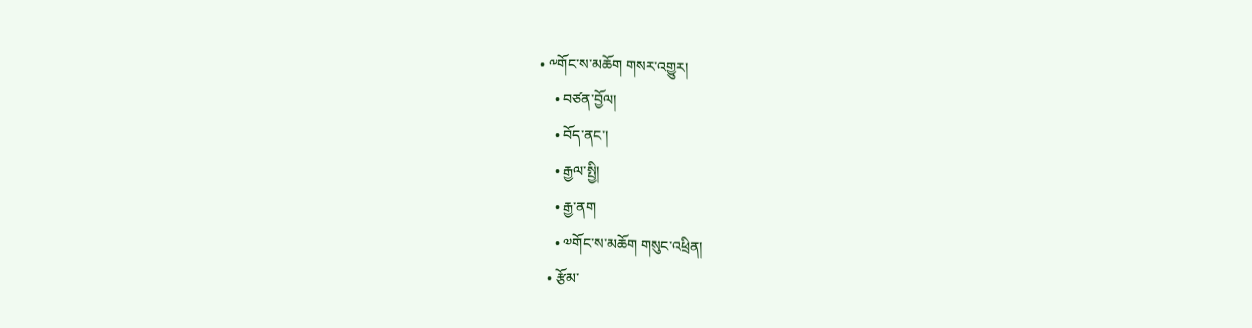• ༸གོང་ས་མཆོག གསར་འགྱུར།
    • བཙན་བྱོལ།
    • བོད་ནང་།
    • རྒྱལ་སྤྱི།
    • རྒྱ་ནག
    • ༧གོང་ས་མཆོག གསུང་འཕྲིན།
  • རྩོམ་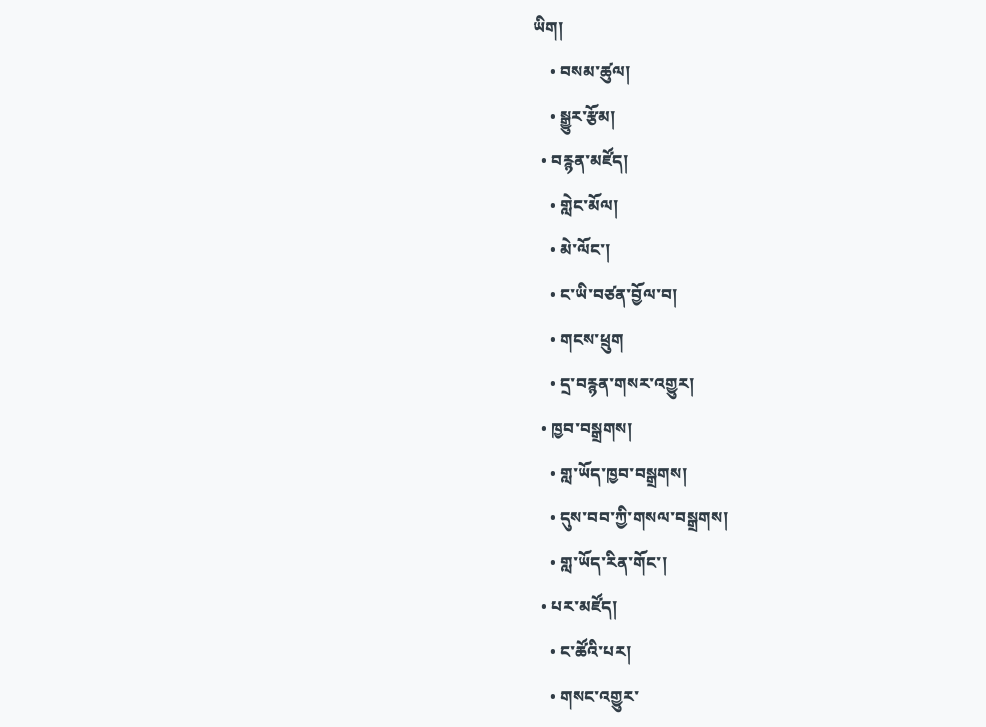ཡིག།
    • བསམ་ཚུལ།
    • སྒྱུར་རྩོམ།
  • བརྙན་མཛོད།
    • གླེང་མོལ།
    • མེ་ལོང་།
    • ང་ཡི་བཙན་བྱོལ་བ།
    • གངས་ཕྲུག
    • དྲ་བརྙན་གསར་འགྱུར།
  • ཁྱབ་བསྒྲགས།
    • གླ་ཡོད་ཁྱབ་བསྒྲགས།
    • དུས་བབ་ཀྱི་གསལ་བསྒྲགས།
    • གླ་ཡོད་རིན་གོང་།
  • པར་མཛོད།
    • ང་ཚོའི་པར།
    • གསང་འགྱུར་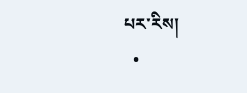པར་རིས།
  •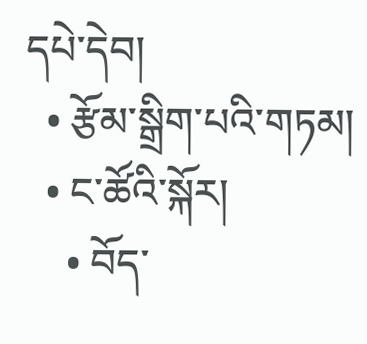དཔེ་དེབ།
  • རྩོམ་སྒྲིག་པའི་གཏམ།
  • ང་ཚོའི་སྐོར།
    • བོད་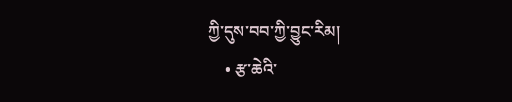ཀྱི་དུས་བབ་ཀྱི་བྱུང་རིམ།
    • རྩ་ཆེའི་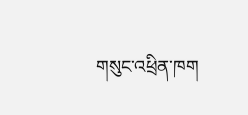གསུང་འཕྲིན་ཁག